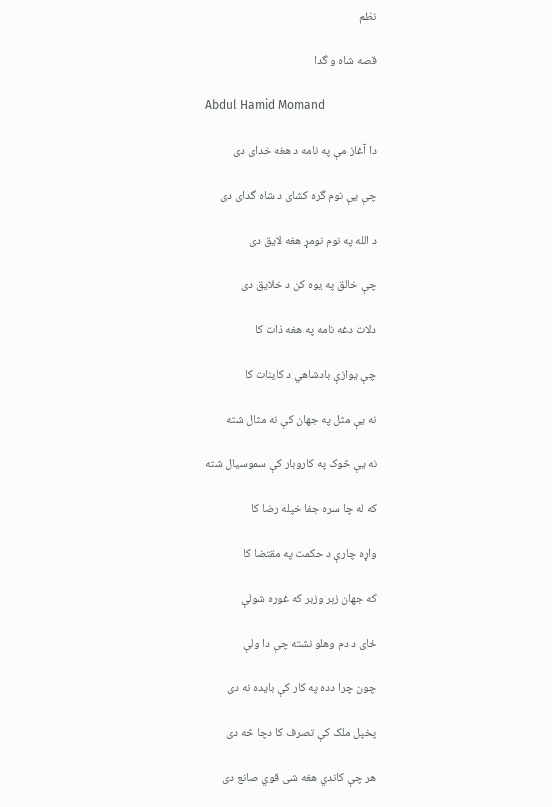نظم

قصه شاه و گدا

Abdul Hamid Momand

دا آغاز مې په نامه د هغه خدای دی

چې يې نوم گره کشای د شاه گدای دی

د الله په نوم نومړ هغه لايق دی

چې خالق په يوه کن د خلايق دی

دلات دغه نامه په هغه ذات کا

چې يوازې بادشاهي د کاينات کا

نه يې مثل په جهان کې نه مثال شته

نه يې څوک په کاروبار کې سموسيال شته

که له چا سره جفا خپله رضا کا

واړه چارې د حکمت په مقتضا کا

که جهان زېر وزبر که غوره شولې

ځای د دم وهلو نشته چې دا ولې

چون چرا دده په کار کې بايده نه دی

پخپل ملک کې تصرف کا دچا څه دی

هر چې کاندي هغه شی قوي صانع دی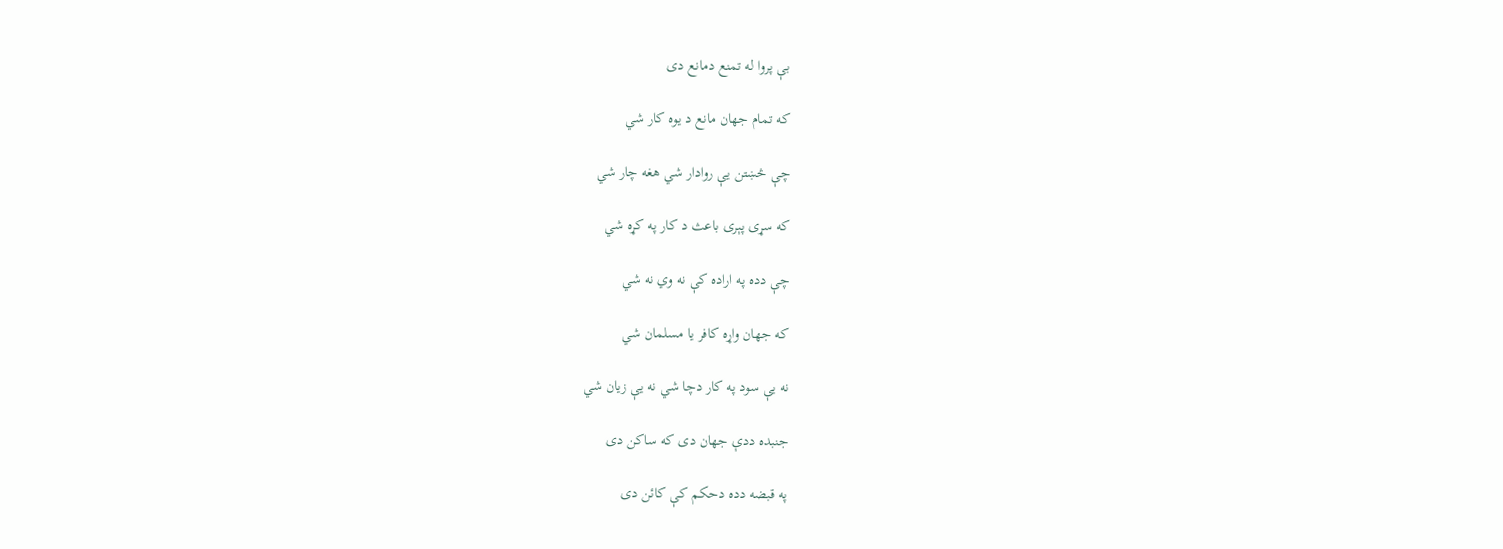بې پروا له تمنع دمانع دی

که تمام جهان مانع د يوه کار شي

چې څښتن يې روادار شي هغه چار شي

که سړی پېری باعث د کار په کړه شي

چې دده په اراده کې نه وي نه شي

که جهان واړه کافر يا مسلمان شي

نه يې سود په کار دچا شي نه يې زيان شي

جنبده ددې جهان دی که ساکن دی

په قبضه دده دحکم کې کائن دی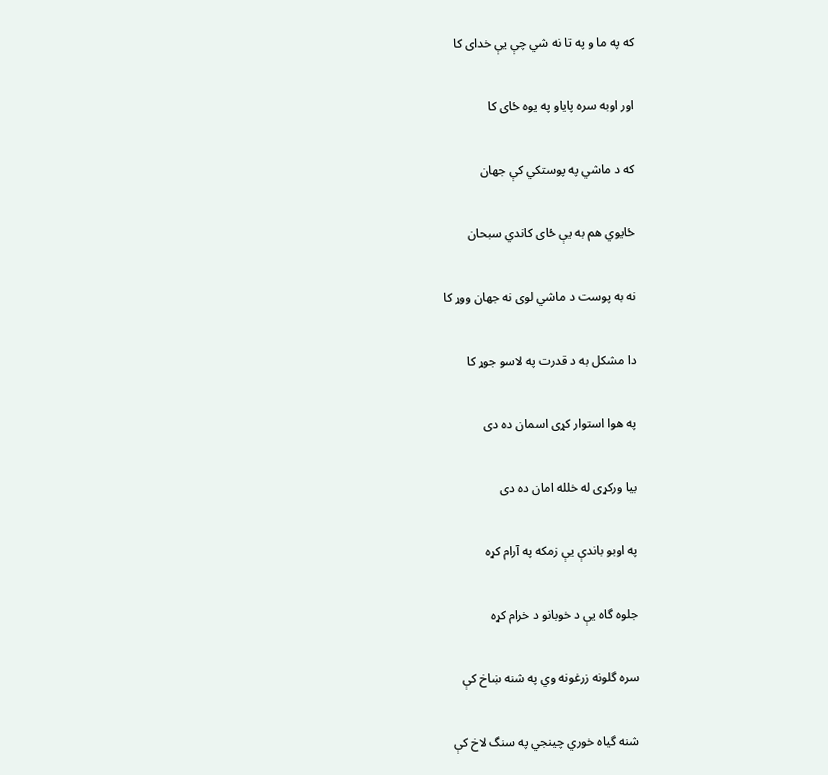که په ما و په تا نه شي چې يې خدای کا

اور اوبه سره پاياو په يوه ځای کا

که د ماشي په پوستکي کې جهان

ځايوي هم به يې ځای کاندي سبحان

نه به پوست د ماشي لوی نه جهان ووړ کا

دا مشکل به د قدرت په لاسو جوړ کا

په هوا استوار کړی اسمان ده دی

بيا ورکړی له خلله امان ده دی

په اوبو باندې يې زمکه په آرام کړه

جلوه گاه يې د خوبانو د خرام کړه

سره گلونه زرغونه وي په شنه ښاخ کې

شنه گياه خوري چينجي په سنگ لاخ کې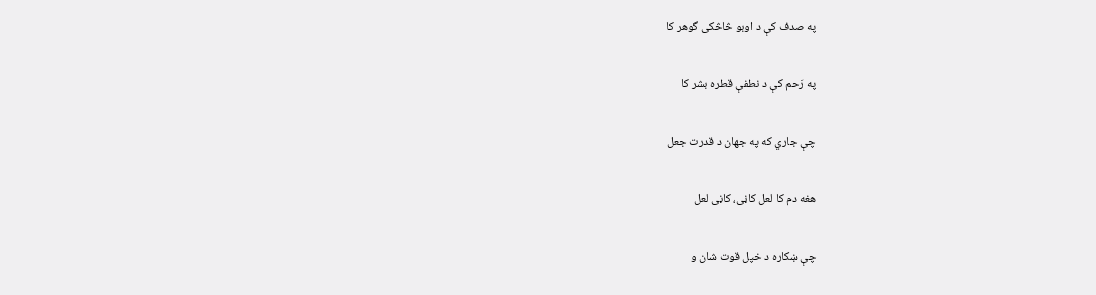په صدف کې د اوبو څاڅکی گوهر کا

په رَحم کې د نطفې قطره بشر کا

چې جاري که په جهان د قدرت جعل

هغه دم کا لعل کاڼی، کاڼی لعل

چې ښکاره د خپل قوت شان و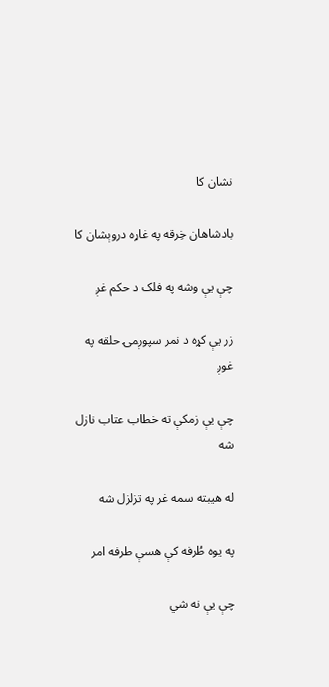نشان کا

بادشاهان خِرقه په غاړه دروېشان کا

چې يې وشه په فلک د حکم غږ

زر يې کړه د نمر سپوږمۍ حلقه په غوږ

چې يې زمکې ته خطاب عتاب نازل شه

له هيبته سمه غر په تزلزل شه

په يوه طُرفه کې هسې طرفه امر

چې يې نه شي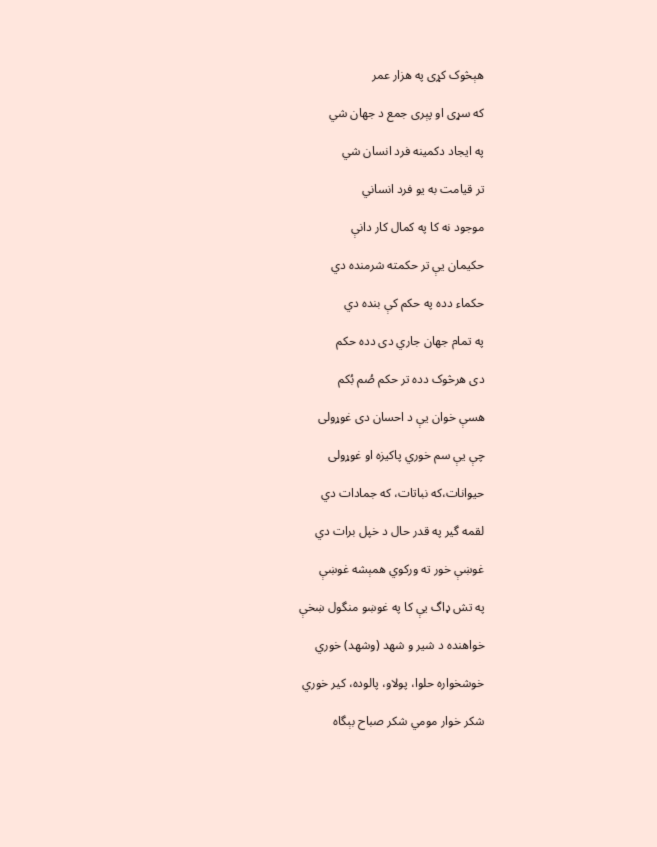هېڅوک کړی په هزار عمر

که سړی او پېری جمع د جهان شي

په ايجاد دکمينه فرد انسان شي

تر قيامت به يو فرد انساني

موجود نه کا په کمال کار دانې

حکيمان يې تر حکمته شرمنده دي

حکماء دده په حکم کې بنده دي

په تمام جهان جاري دی دده حکم

دی هرڅوک دده تر حکم صُم بُکم

هسې خوان يې د احسان دی غوړولی

چې يې سم خوري پاکيزه او غوړولی

حيوانات،که نباتات، که جمادات دي

لقمه گير په قدر حال د خپل برات دي

غوښې خور ته ورکوي همېشه غوښې

په تش ډاگ يې کا په غوښو منگول ښخې

خواهنده د شير و شهد (وشهد) خوري

خوشخواره حلوا، پولاو، پالوده، کير خوري

شکر خوار مومي شکر صباح بېگاه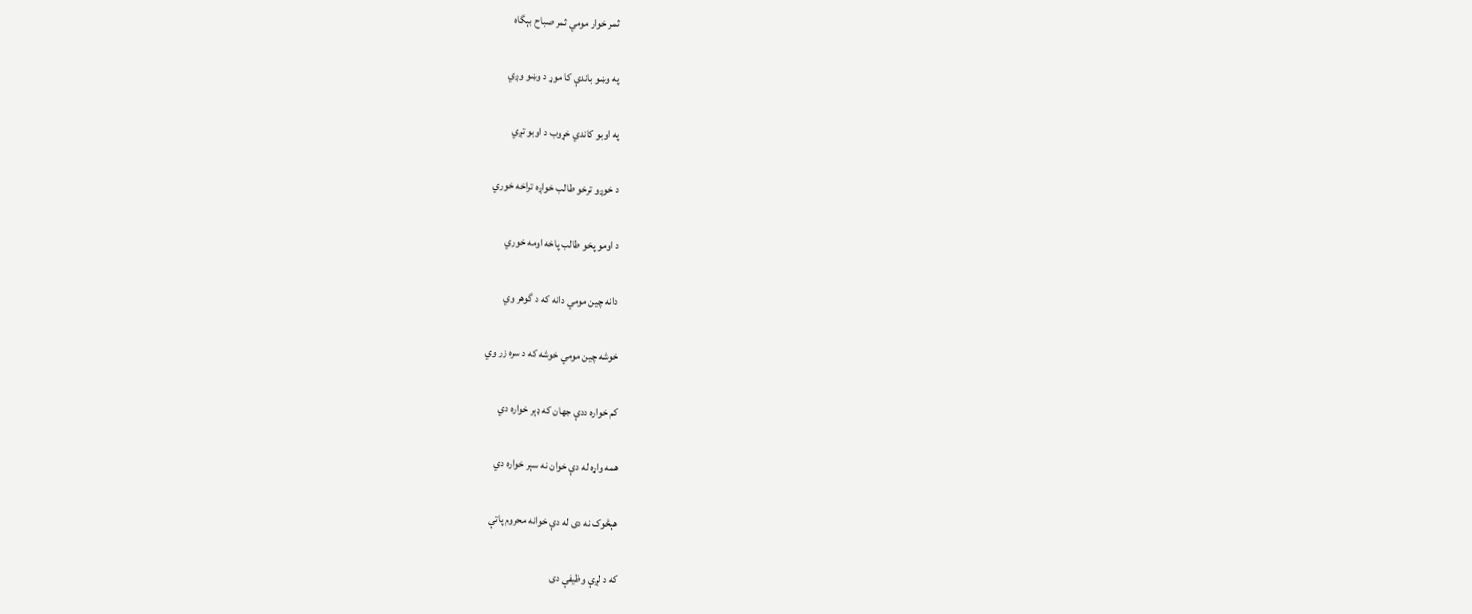ثمر خوار مومي ثمر صباح بېگاه

په وښو باندې کا موړ د وښو وږي

په اوبو کاندي خړوب د اوبو تږي

د خوږو ترخو طالب خواږه تراخه خوري

د اومو پخو طالب پاخه اومه خوري

دانه چين مومي دانه که د گوهر وي

خوشه چين مومي خوشه که د سره زر وي

کم خواره ددې جهان که ډېر خواره دي

همه واړه له دې خوان نه سېر خواره دي

هېڅوک نه دی له دې خوانه محروم پاتې

که د لږې وظيفې دی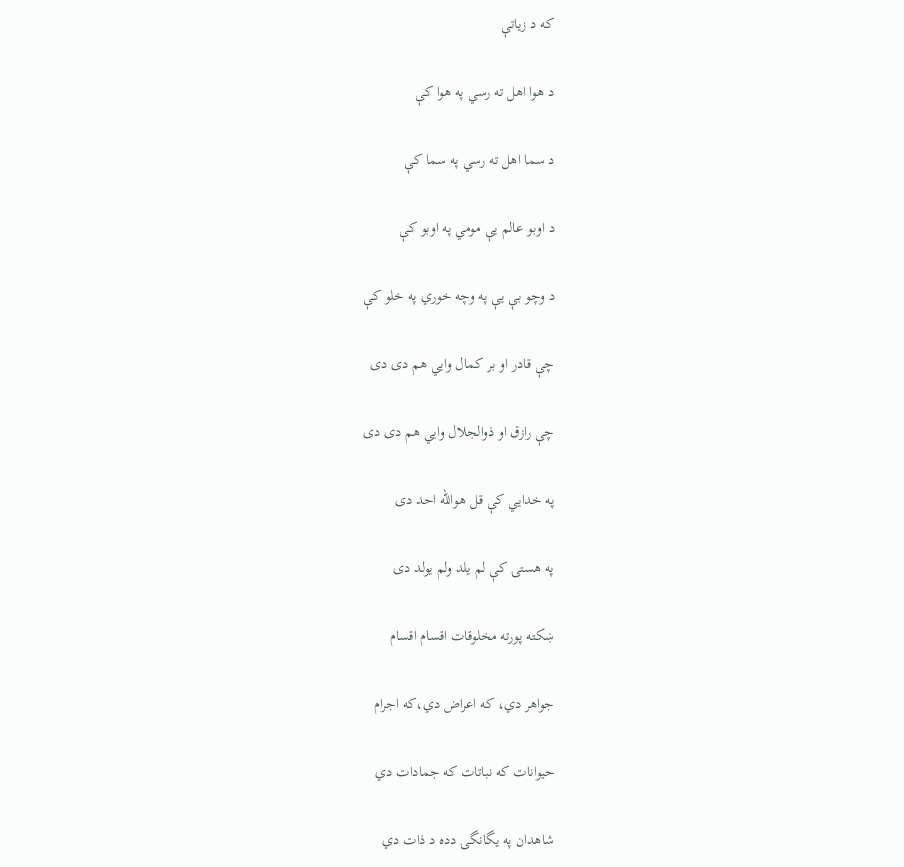که د زياتې

د هوا اهل ته رسي په هوا کې

د سما اهل ته رسي په سما کې

د اوبو عالم يې مومي په اوبو کې

د وچو بې يې په وچه خوري په خلو کې

چې قادر او بر کمال وايي هم دی دی

چې رازق او ذوالجلال وايي هم دی دی

په خدايي کې قل هوالله احد دی

په هستۍ کې لم يلد ولم يولد دی

ښکته پورته مخلوقات اقسام اقسام

جواهر دي، که اعراض دي،که اجرام

حيوانات که نباتات که جمادات دي

شاهدان په يگانگۍ دده د ذات دي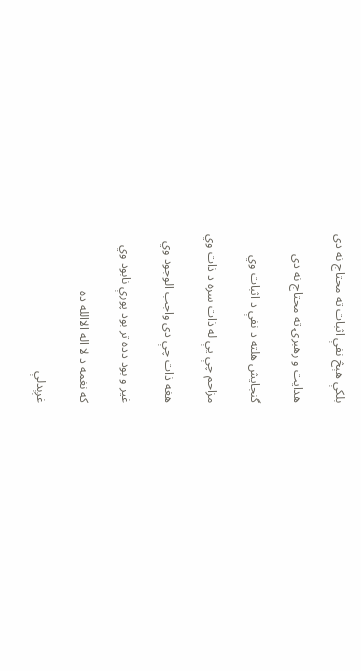بلکې هېڅ نفې اثبات ته محتاج نه دی

هدايت و رهبرۍ ته محتاج نه دی

گنجايش هلته د نفې د اثبات وي

مزاحم چې يې له ذات سره د ذات وي

هغه ذات چې دی واجب الوجود وي

غير و بود دده تر بود پورې نابود وي

که نغمه د لا اله الاالله ده

غږېدلې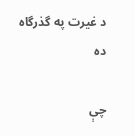د غيرت په گذرگاه ده

چې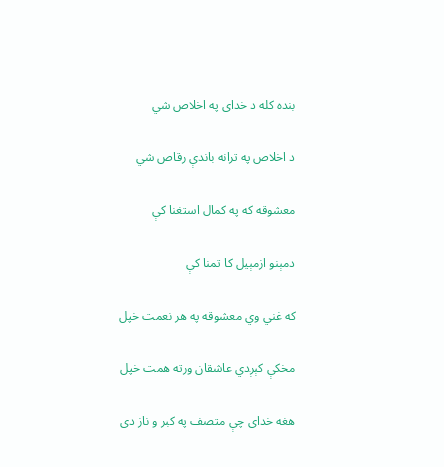بنده کله د خدای په اخلاص شي

د اخلاص په ترانه باندې رقاص شي

معشوقه که په کمال استغنا کې

دمېنو ازمېيل کا تمنا کې

که غني وي معشوقه په هر نعمت خپل

مخکې کېږدي عاشقان ورته همت خپل

هغه خدای چې متصف په کبر و ناز دی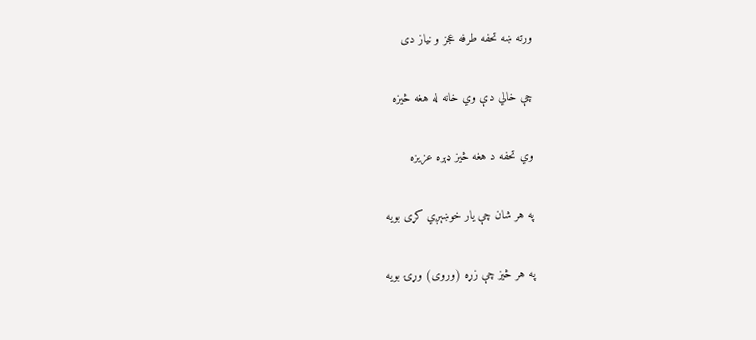ورته ښه تحفه طرفه عجز و نياز دی

چې خالي دې وي خانه له هغه څيزه

وي تحفه د هغه څيز ډېره عزيزه

په هر شان چې يار خوښېږي کړی بويه

په هر څيز چې زړه (وروی) وړۍ بويه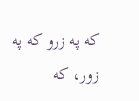که په زرو که په زور، که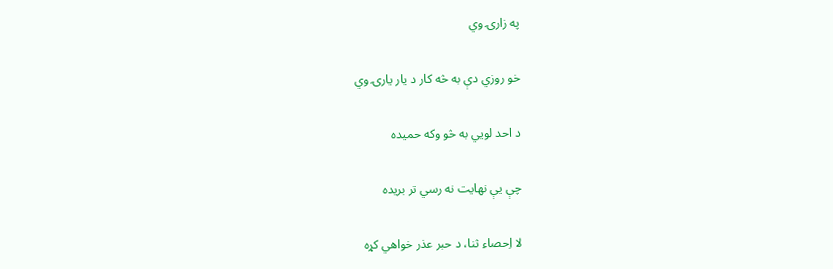په زارۍ وي

خو روزي دې به څه کار د يار يارۍ وي

د احد لويي به څو وکه حميده

چې يې نهايت نه رسي تر بريده

لا اِحصاء ثنا، د حبر عذر خواهي کړه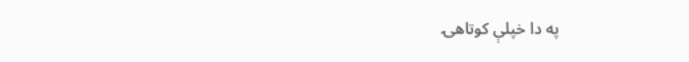په دا خپلې کوتاهۍ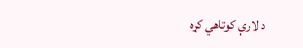د لارې کوتاهي کړه